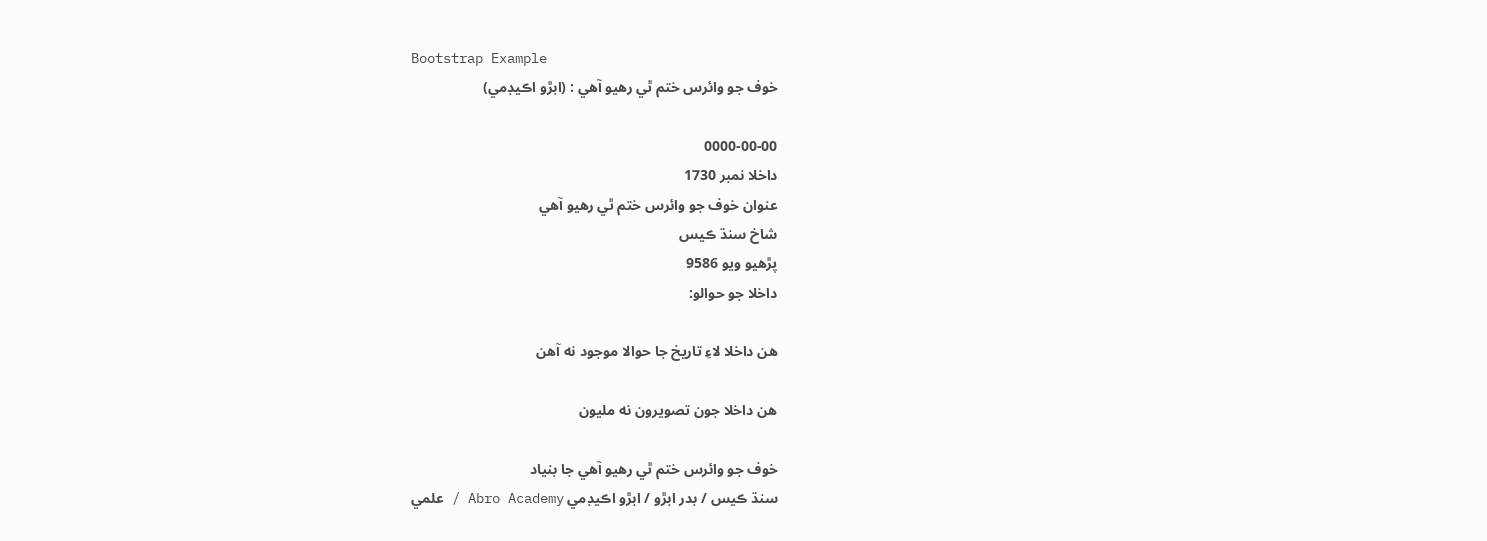Bootstrap Example
خوف جو وائرس ختم ٿي رهيو آهي : (ابڙو اڪيڊمي)

0000-00-00
داخلا نمبر 1730
عنوان خوف جو وائرس ختم ٿي رهيو آهي
شاخ سنڌ ڪيس
پڙهيو ويو 9586
داخلا جو حوالو:

هن داخلا لاءِ تاريخ جا حوالا موجود نه آهن

هن داخلا جون تصويرون نه مليون

خوف جو وائرس ختم ٿي رهيو آهي جا بنياد
سنڌ ڪيس / بدر ابڙو / ابڙو اڪيڊمي Abro Academy / علمي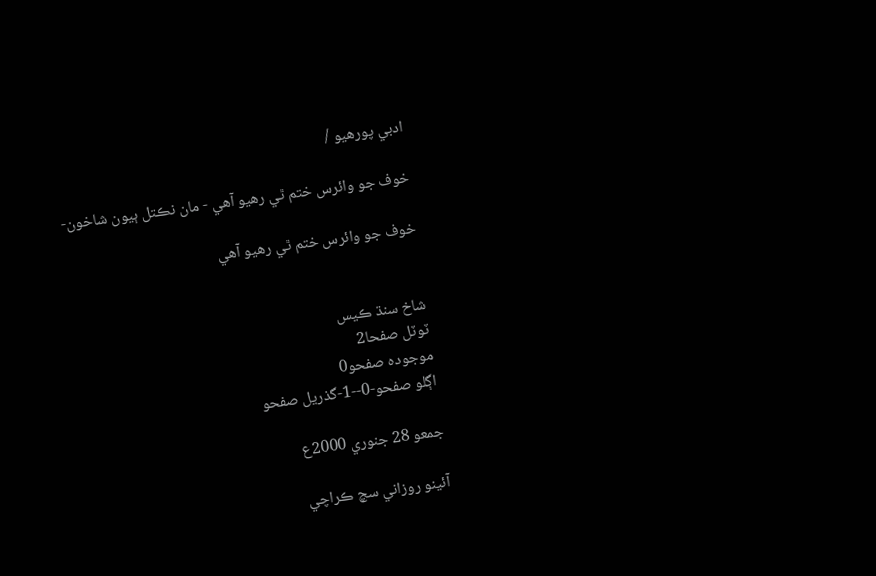ادبي پورهيو /

خوف جو وائرس ختم ٿي رهيو آهي - مان نڪتل ٻيون شاخون-

خوف جو وائرس ختم ٿي رهيو آهي


شاخ سنڌ ڪيس
ٽوٽل صفحا2
موجودہ صفحو0
اڳلو صفحو-0--1-گذريل صفحو

جمعو 28 جنوري 2000ع

آئينو روزاني سچ ڪراچي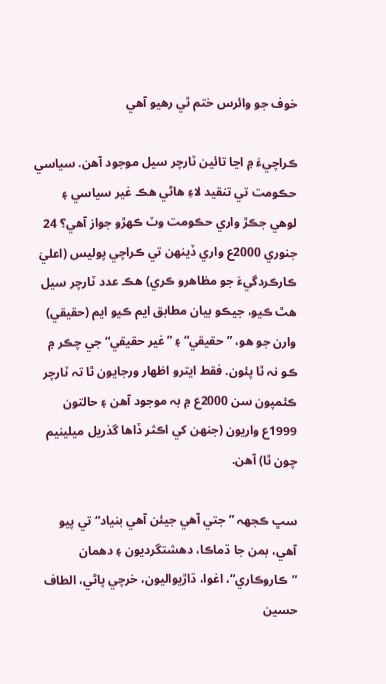خوف جو وائرس ختم ٿي رهيو آهي

ڪراچيءَ ۾ اڃا تائين ٽارچر سيل موجود آهن. سياسي حڪومت تي تنقيد لاءِ هاڻي هڪ غير سياسي ۽ لوهي جڪڙ واري حڪومت وٽ ڪھڙو جواز آهي؟ 24 جنوري 2000ع واري ڏينھن تي ڪراچي پوليس (اعليٰ ڪارڪردگيءَ جو مظاهرو ڪري) هڪ عدد ٽارچر سيل هٿ ڪيو، جيڪو بيان مطابق ايم ڪيو ايم (حقيقي) وارن جو هو، ”حقيقي“ ۽ ”غير حقيقي“ جي چڪر ۾ ڪو نہ ٿا پئون. فقط ايترو اظهار ورجايون ٿا تہ ٽارچر ڪئمپون سن 2000ع ۾ بہ موجود آهن ۽ حالتون 1999ع واريون (جنھن کي اڪثر ڏاها گذريل ميلينيم چون ٿا) آهن.

سڀ ڪجھہ ”جتي آهي جيئن آهي بنياد“ تي پيو آهي، بمن جا ڌماڪا، دهشتگرديون ۽ دهمان ”ڪاروڪاري“، اغوا، ڌاڙيواليون، خرچي پاڻي، الطاف حسين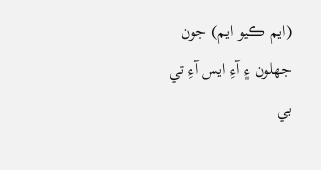(ايم ڪيو ايم) جون جهلون ۽ آءِ ايس آءِ تي بي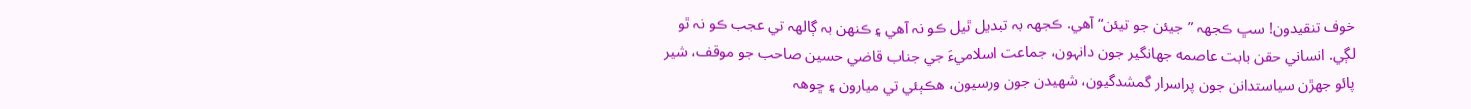خوف تنقيدون! سڀ ڪجھہ ”جيئن جو تيئن“ آهي. ڪجھہ بہ تبديل ٿيل ڪو نہ آهي ۽ ڪنھن بہ ڳالھہ تي عجب ڪو نہ ٿو لڳي. انساني حقن بابت عاصمه جهانگير جون دانہون، جماعت اسلاميءَ جي جناب قاضي حسين صاحب جو موقف، شير پائو جهڙن سياستدانن جون پراسرار گمشدگيون، شهيدن جون ورسيون، هڪٻئي تي ميارون ۽ ڇوھہ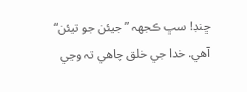ڇنڊ! سڀ ڪجھہ ”جيئن جو تيئن“ آهي. خدا جي خلق چاهي تہ وڃي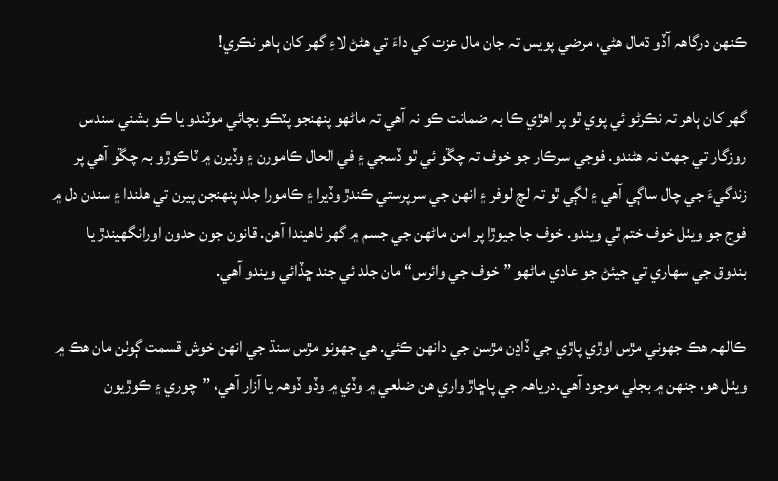ڪنھن درگاھہ آڏو ڌمال هڻي، مرضي پويس تہ جان مال عزت کي داءَ تي هڻڻ لاءِ گهر کان ٻاهر نڪري!

گهر کان ٻاهر تہ نڪرڻو ئي پوي ٿو پر اهڙي ڪا بہ ضمانت ڪو نہ آهي تہ ماڻهو پنھنجو پٽڪو بچائي موٽندو يا ڪو بشني سندس روزگار تي جهٽ نہ هڻندو. فوجي سرڪار جو خوف تہ چڱو ئي ٿو ڏسجي ۽ في الحال ڪامورن ۽ وڏيرن ۾ ٽاڪوڙو بہ چڱو آهي پر زندگيءَ جي چال ساڳي آهي ۽ لڳي ٿو تہ لچ لوفر ۽ انھن جي سرپرستي ڪندڙ وڏيرا ۽ ڪامورا جلد پنھنجن پيرن تي هلندا ۽ سندن دل ۾ فوج جو ويٺل خوف ختم ٿي ويندو. خوف جا جيوڙا پر امن ماڻهن جي جسم ۾ گهر ٺاهيندا آهن. قانون جون حدون اورانگهيندڙ يا بندوق جي سهاري تي جيئڻ جو عادي ماڻهو ”خوف جي وائرس“ مان جلد ئي جند ڇڏائي ويندو آهي.

ڪالھہ هڪ جهوني مڙس اوڙي پاڙي جي ڏاڍن مڙسن جي دانھن ڪئي. هي جهونو مڙس سنڌ جي انھن خوش قسمت ڳوٺن مان هڪ ۾ ويٺل هو، جنھن ۾ بجلي موجود آهي.درياھہ جي پاڇاڙ واري هن ضلعي ۾ وڏي ۾ وڏو ڏوھہ يا آزار آهي، ”چوري ۽ ڪوڙيون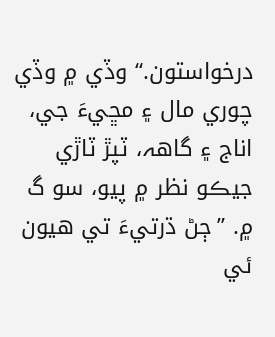درخواستون.“ وڏي ۾ وڏي چوري مال ۽ مڇيءَ جي، اناج ۽ گاھہ، ٽپڙ ٽاڙي جيڪو نظر ۾ پيو، سو گ ۾. ”ڄڻ ڌرتيءَ تي هيون ئي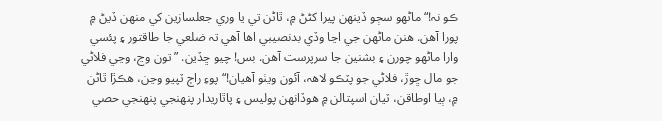ڪو نہ!“ ماڻهو سڄو ڏينھن پيرا کڻڻ ۾، ٿاڻن تي يا وري جعلسازين کي منھن ڏيڻ ۾ پورا آهن. هنن ماڻهن جي اڃا وڏي بدنصيبي اها آهي تہ ضلعي جا طاقتور ۽ پئسي وارا ماڻهو چورن ۽ بشنين جا سرپرست آهن. بس! چيو ڇڏين. ”تون وڃ، وڃي فلاڻي جو مال ڇوڙ، فلاڻي جو پٽڪو لاھہ، آئون ويٺو آهيان!“ پوءِ راڄ ٽپيو وڃن، هڪڙا ٿاڻن ۾، ٻيا اوطاقن، ٽيان اسپتالن ۾ هوڏانھن پوليس ۽ پاٿاريدار پنھنجي پنھنجي حصي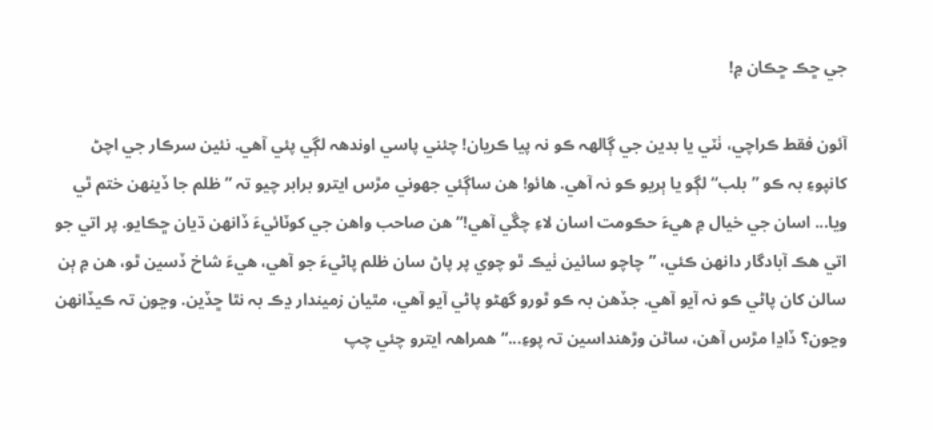جي ڇڪ ڇڪان ۾!

آئون فقط ڪراچي، ٺٽي يا بدين جي ڳالھہ ڪو نہ پيا ڪريان! چئني پاسي اوندھہ لڳي پئي آهي. نئين سرڪار جي اچڻ کانپوءِ بہ ڪو ”بلب“ لڳو يا ٻريو ڪو نہ آهي. هائو! هن ساڳئي جهوني مڙس ايترو برابر چيو تہ ”ظلم جا ڏينھن ختم ٿي ويا... اسان جي خيال ۾ هيءَ حڪومت اسان لاءِ چڱي آهي!“ هن صاحب واهن جي کوٽائيءَ ڏانھن ڌيان ڇڪايو. پر اتي جو اتي هڪ آبادگار دانھن ڪئي، ”چاچو سائين ٺيڪ ٿو چوي پر پاڻ سان ظلم پاڻيءَ جو آهي، هيءَ شاخ ڏسين ٿو، هن ۾ ٻن سالن کان پاڻي ڪو نہ آيو آهي. جڏهن بہ ڪو ٿورو گهڻو پاڻي آيو آهي، مٿيان زميندار ڍڪ بہ نٿا ڇڏين. وڃون تہ ڪيڏانھن وڃون؟ ڏاڍا مڙس آهن، ساڻن وڙهنداسين تہ پوءِ...“ همراھہ ايترو چئي چپ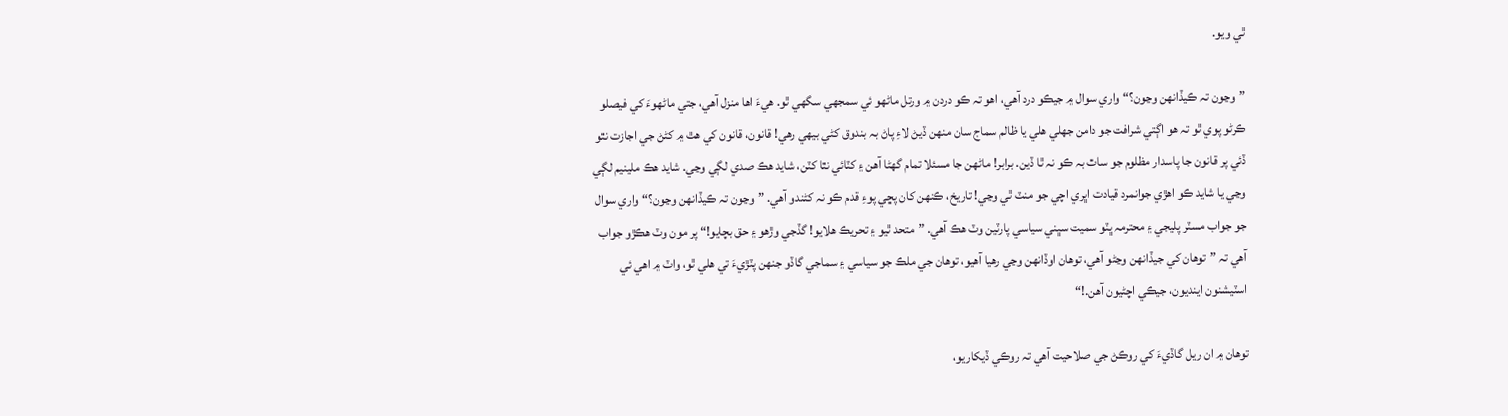ٿي ويو.

”وڃون تہ ڪيڏانھن وڃون؟“ واري سوال ۾ جيڪو درد آهي، اهو تہ ڪو دردن ۾ ورتل ماڻهو ئي سمجهي سگهي ٿو. هيءَ اها منزل آهي، جتي ماڻهوءَ کي فيصلو ڪرڻو پوي ٿو تہ هو اڳتي شرافت جو دامن جهلي هلي يا ظالم سماج سان منھن ڏيڻ لاءِ پاڻ بہ بندوق کڻي بيھي رهي! قانون، قانون کي هٿ ۾ کڻڻ جي اجازت نٿو ڏئي پر قانون جا پاسدار مظلوم جو ساٿ بہ ڪو نہ ٿا ڏين. برابر! ماڻهن جا مسئلا تمام گهڻا آهن ۽ کٽائي نٿا کٽن، شايد هڪ صدي لڳي وڃي. شايد هڪ ملينيم لڳي وڃي يا شايد ڪو اهڙي جوانمرد قيادت اڀري اچي جو منٽ ٿي وڃي! تاريخ، ڪنھن کان پڇي پوءِ قدم ڪو نہ کڻندو آهي. ”وڃون تہ ڪيڏانھن وڃون؟“ واري سوال جو جواب مسٽر پليجي ۽ محترمہ ڀٽو سميت سڀني سياسي پارٽين وٽ هڪ آهي. ”متحد ٿيو ۽ تحريڪ هلايو! گڏجي وڙهو ۽ حق بچايو!“ پر مون وٽ هڪڙو جواب آهي تہ ”توهان کي جيڏانھن وڃڻو آهي، توهان اوڏانھن وڃي رهيا آهيو، توهان جي ملڪ جو سياسي ۽ سماجي گاڏو جنھن پٽڙيءَ تي هلي ٿو، واٽ ۾ اهي ئي اسٽيشنون اينديون، جيڪي اچڻيون آهن.!“

توهان ۾ ان ريل گاڏيءَ کي روڪڻ جي صلاحيت آهي تہ روڪي ڏيکاريو،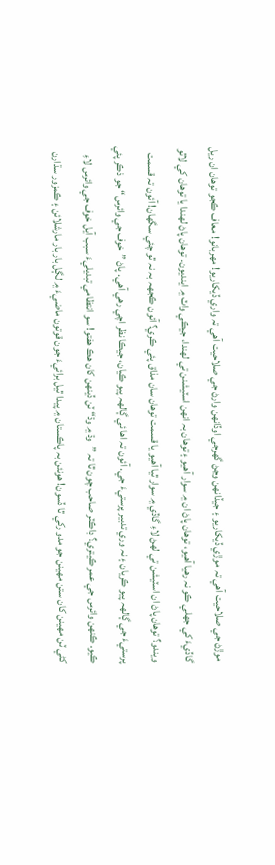موڙڻ جي صلاحيت آهي تہ موڙي ڏيکاريو ۽ جيڏانھن وڃڻ گهرجي اوڏانھن وارڻ جي صلاحيت آهي تہ واري ڏيکاريو! مهربانو! معاف ڪجو توهان ان ريل گاڏيءَ کي جهلي ڪو نہ رهيا آهيو، توهان پاڻ ان ۾ سوار آهيو ۽ توهان بہ انھن اسٽيشنن تي لهندا، جيڪي واٽ ۾ اينديون. توهان پاڻ لهندا يا توهان کي لاٿو ويندو؟ توهان پاڻ ان اسٽيشن تي لهڻ لاءِ گاڏي ۾ سوار ٿيا آهيو يا قسمت توهان سان مذاق پئي ڪري؟ آئون ڪجھہ بہ نہ ٿو چئي سگهان! آئون تہ قسمت پرستيءَ جي ڳالھہ پيو ڪريان ۽ نہ وري تدبير پرستيءَ جي. آئون تہ اها ئي ڳالھہ پيو ڪيان، جيڪا نظر اچي رهي آهي. پاڻ ”خوف جي وائرس“ جو ذڪر پئي ڪيو. ڪنھن وائرس جي عمر ڪيتري؟ ڊاڪٽر صاحب چون ٿا تہ ”وڌ ۾ وڌ“ ٽن ڏينھن کان هڪ هفتو! سو انتظامي تبديليءَ سبب آيل خوف جي وائرس لاءِ کڻي ٽن مهينن کان ستن مهينن جو مدو رکي ٿا ڏسون! هونئن بہ پاڪستان ۾ پيدا ٿيل برائيءَ جون قوتون ماضيءَ ۾ لڳل بار بار مارشلائن ۽ ڪمزور سڌارن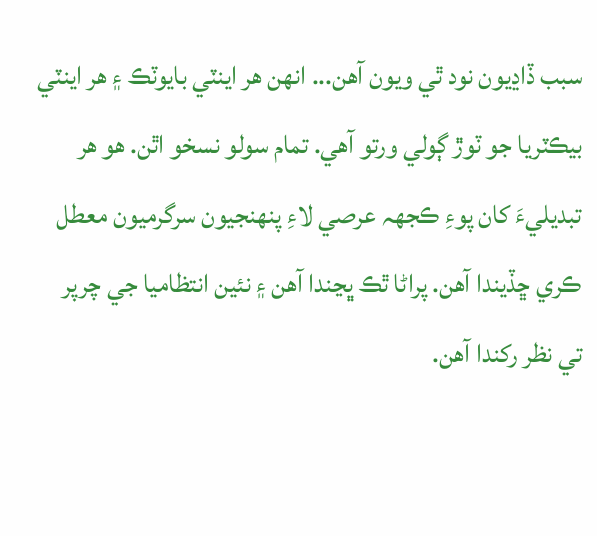سبب ڏاڍيون نود ٿي ويون آهن... انھن هر اينٽي بايوٽڪ ۽ هر اينٽي بيڪٽريا جو ٽوڙ ڳولي ورتو آهي. تمام سولو نسخو اٿن. هو هر تبديليءَ کان پوءِ ڪجھہ عرصي لاءِ پنھنجيون سرگرميون معطل ڪري ڇڏيندا آهن. پراڻا ٿڪ ڀڃندا آهن ۽ نئين انتظاميا جي چرپر تي نظر رکندا آهن.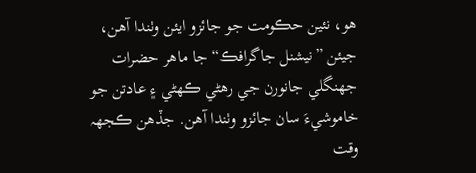هو، نئين حڪومت جو جائزو ايئن وٺندا آهن، جيئن ”نيشنل جاگرافڪ“ جا ماهر حضرات جهنگلي جانورن جي رهڻي ڪهڻي ۽ عادتن جو خاموشيءَ سان جائزو وٺندا آهن. جڏهن ڪجھہ وقت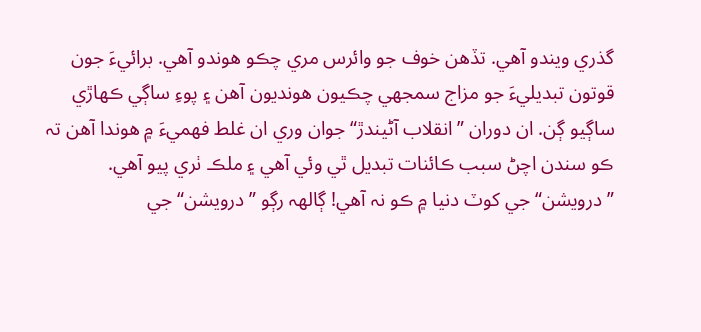گذري ويندو آهي. تڏهن خوف جو وائرس مري چڪو هوندو آهي. برائيءَ جون قوتون تبديليءَ جو مزاج سمجهي چڪيون هونديون آهن ۽ پوءِ ساڳي ڪهاڙي ساڳيو ڳن. ان دوران ”انقلاب آڻيندڙ“ جوان وري ان غلط فهميءَ ۾ هوندا آهن تہ ڪو سندن اچڻ سبب ڪائنات تبديل ٿي وئي آهي ۽ ملڪ ٺري پيو آهي. ”درويشن“ جي کوٽ دنيا ۾ ڪو نہ آهي! ڳالھہ رڳو ”درويشن“ جي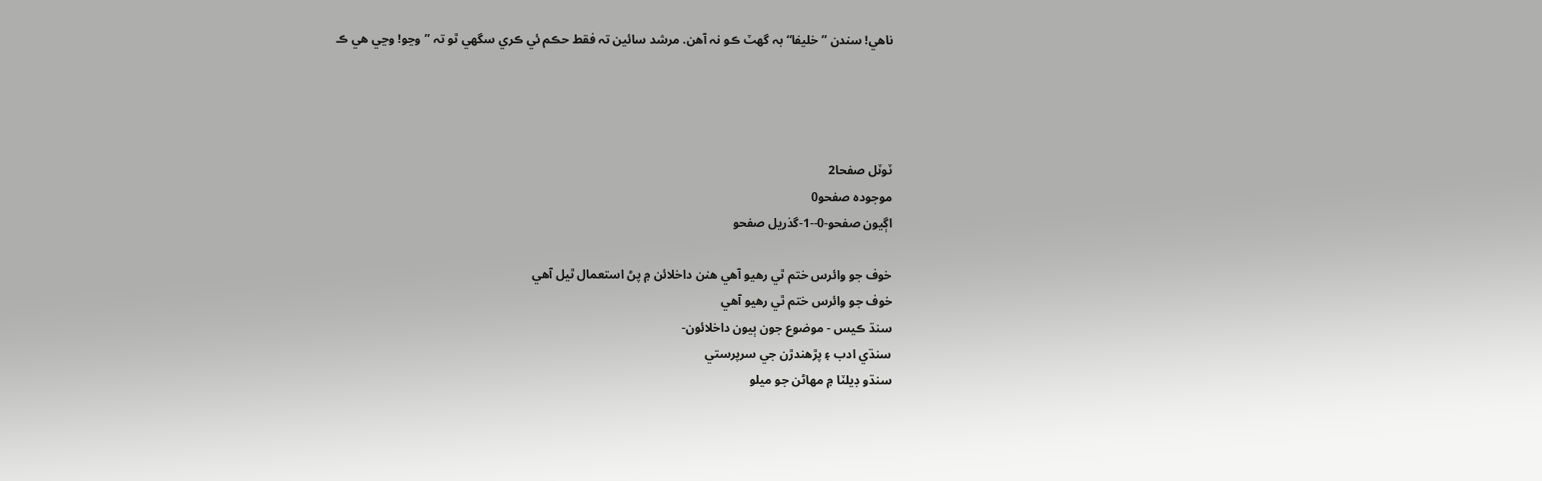ناهي! سندن ”خليفا“ بہ گهٽ ڪو نہ آهن. مرشد سائين تہ فقط حڪم ئي ڪري سگهي ٿو تہ ”وڃو! وڃي هي ڪ




ٽوٽل صفحا2
موجودہ صفحو0
اڳيون صفحو-0--1-گذريل صفحو

خوف جو وائرس ختم ٿي رهيو آهي ھنن داخلائن ۾ پڻ استعمال ٿيل آھي
خوف جو وائرس ختم ٿي رهيو آهي
سنڌ ڪيس - موضوع جون ٻيون داخلائون-
سنڌي ادب ۽ پڙهندڙن جي سرپرستي
سنڌو ڊيلٽا ۾ مهاڻن جو ميلو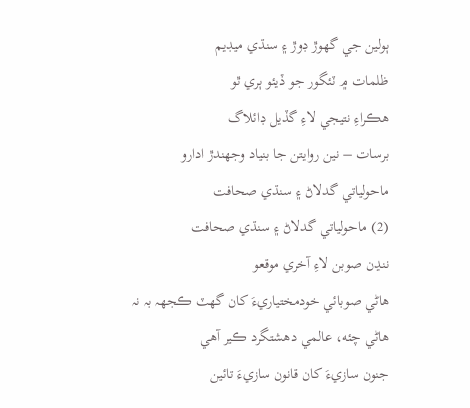ٻولين جي گهوڙ ڊوڙ ۽ سنڌي ميڊيم
ظلمات ۾ ٽئگور جو ڏيئو ٻري ٿو
هڪراءِ نتيجي لاءِ گڏيل ڊائلاگ
برسات – نين روايتن جا بنياد وجهندڙ ادارو
ماحولياتي گدلاڻ ۽ سنڌي صحافت
(2) ماحولياتي گدلاڻ ۽ سنڌي صحافت
ننڍن صوبن لاءِ آخري موقعو
هاڻي صوبائي خودمختياريءَ کان گهٽ ڪجھہ بہ نہ
هاڻي چئه، عالمي دهشتگرد ڪير آهي
جنون سازيءَ کان قانون سازيءَ تائين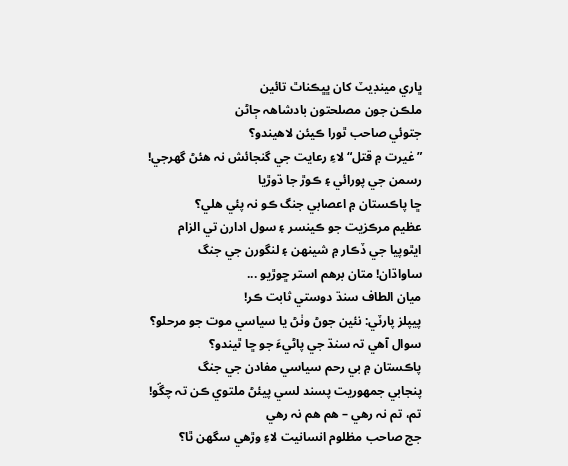ڀاري مينڊيٽ کان ڀڀڪناٿ تائين
ملڪن جون مصلحتون بادشاھہ ڄاڻن
جتوئي صاحب ٿورا ڪيئن لاهيندو؟
”غيرت ۾ قتل“ لاءِ رعايت جي گنجائش نہ هئڻ گهرجي!
رسمن جي پورائي ۽ ڪوڙ جا ڌوڙيا
ڇا پاڪستان ۾ اعصابي جنگ ڪو نہ پئي هلي؟
عظيم مرڪزيت جو ڪينسر ۽ سول ادارن تي الزام
ايٿوپيا جي ڏڪار ۾ شينھن ۽ لنگورن جي جنگ
ساواڌان! متان برهم استر ڇوڙيو ...
ميان الطاف سنڌ دوستي ثابت ڪر!
پيپلز پارٽي: نئين جوڻ وٺڻ يا سياسي موت جو مرحلو؟
سوال آهي تہ سنڌ جي پاڻيءَ جو ڇا ٿيندو؟
پاڪستان ۾ بي رحم سياسي مفادن جي جنگ
پنجابي جمهوريت پسند لسي پيئڻ ملتوي ڪن تہ چڱو!
تم، تم نہ رهي – هم هم نہ رهي
جج صاحب مظلوم انسانيت لاءِ وڙهي سگهن ٿا؟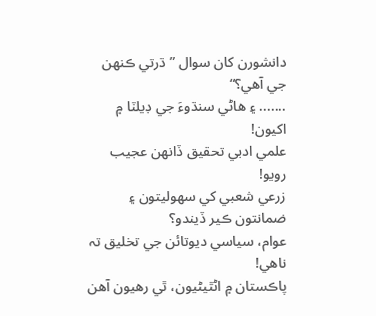دانشورن کان سوال ”ڌرتي ڪنھن جي آهي؟“
....... ۽ هاڻي سنڌوءَ جي ڊيلٽا ۾ اکيون!
علمي ادبي تحقيق ڏانھن عجيب رويو!
زرعي شعبي کي سهوليتون ۽ ضمانتون ڪير ڏيندو؟
عوام، سياسي ديوتائن جي تخليق تہ ناهي!
پاڪستان ۾ اڻٿيڻيون، ٿي رهيون آهن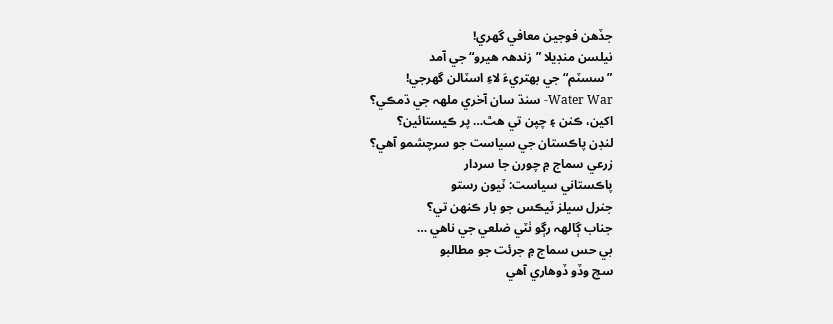جڏهن فوجين معافي گهري!
نيلسن منڊيلا ”زندھہ هيرو“ جي آمد
”سسٽم“ جي بھتريءَ لاءِ اسٽالن گهرجي!
Water War- سنڌ سان آخري ملھہ جي ڌمڪي؟
اکين، ڪنن ۽ چپن تي هٿ… پر ڪيستائين؟
لنڊن پاڪستان جي سياست جو سرچشمو آهي؟
زرعي سماج ۾ چورن جا سردار
پاڪستاني سياست: ٽيون رستو
جنرل سيلز ٽيڪس جو بار ڪنھن تي؟
جناب ڳالھہ رڳو ٺٽي ضلعي جي ناهي …
بي حس سماج ۾ جرئت جو مطالبو
سچ وڏو ڏوهاري آهي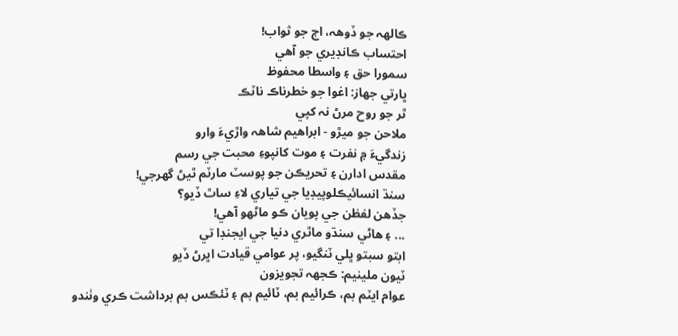ڪالھہ جو ڏوھہ، اڄ جو ثواب!
احتساب ڪانڊيري جو آهي
سمورا حق ۽ واسطا محفوظ
ڀارتي جهاز: اغوا جو خطرناڪ ناٽڪ
ٿر جو روح مرڻ نہ کپي
ملاحن جو ميڙو - ابراهيم شاھہ واڙيءَ وارو
زندگيءَ ۾ نفرت ۽ موت کانپوءِ محبت جي رسم
مقدس ادارن ۽ تحريڪن جو پوسٽ مارٽم ٿيڻ گهرجي!
سنڌ انسائيڪلوپيڊيا جي تياري لاءِ ساٿ ڏيو؟
جڏهن لفظن جي پويان ڪو ماڻهو آهي!
... ۽ هاڻي سنڌو ماٿري دنيا جي ايجنڊا تي
ابتو سبتو ڀلي ٽنگيو، پر عوامي قيادت اڀرڻ ڏيو
ٽيون ملينيم: ڪجھہ تجويزون
عوام ايٽم بم، ڪرائيم بم، ٽائيم بم ۽ ٽئڪس بم برداشت ڪري وٺندو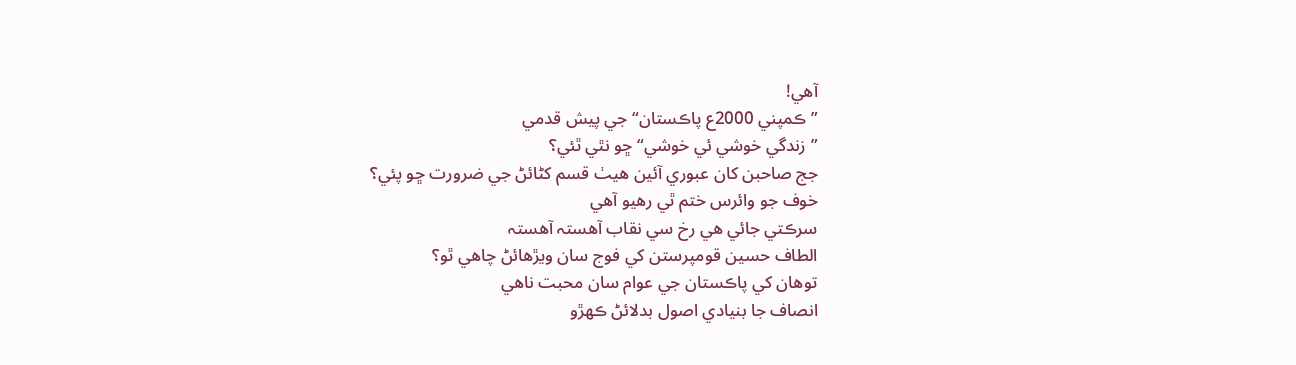آهي!
”ڪمپني 2000ع پاڪستان“ جي پيش قدمي
”زندگي خوشي ئي خوشي“ ڇو نٿي ٿئي؟
جج صاحبن کان عبوري آئين هيٺ قسم کڻائڻ جي ضرورت ڇو پئي؟
خوف جو وائرس ختم ٿي رهيو آهي
سرڪتي جائي هي رخ سي نقاب آهستہ آهستہ
الطاف حسين قومپرستن کي فوج سان ويڙهائڻ چاهي ٿو؟
توهان کي پاڪستان جي عوام سان محبت ناهي
انصاف جا بنيادي اصول بدلائڻ ڪھڙو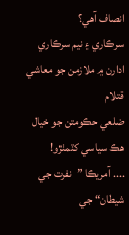انصاف آهي؟
سرڪاري ۽ نيم سرڪاري ادارن ۾ ملازمن جو معاشي قتلام
ضلعي حڪومتن جو خيال هڪ سياسي کٽمٺڙو!
.... آمريڪا ”نفرت جي شيطان“ جي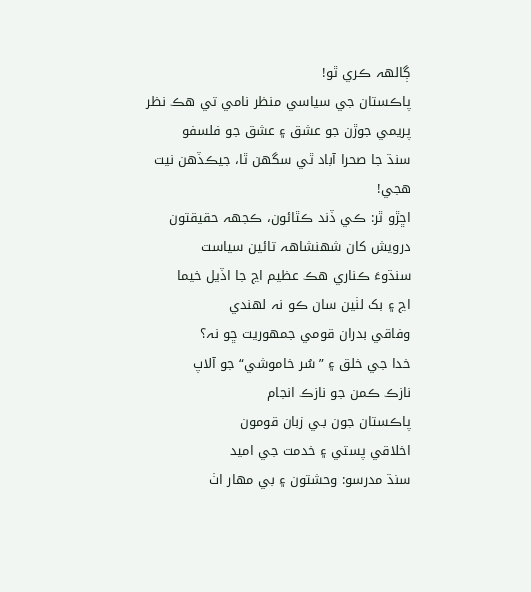ڳالھہ ڪري ٿو!
پاڪستان جي سياسي منظر نامي تي هڪ نظر
پريمي جوڙن جو عشق ۽ عشق جو فلسفو
سنڌ جا صحرا آباد ٿي سگهن ٿا، جيڪڏهن نيت هجي!
اڇڙو ٿر: ڪي ڏند ڪٿائون، ڪجھہ حقيقتون
درويش کان شهنشاھہ تائين سياست
سنڌوءَ ڪناري هڪ عظيم اڃ جا اڏيل خيما
اڃ ۽ بک لٺين سان ڪو نہ لهندي
وفاقي بدران قومي جمهوريت ڇو نہ؟
خدا جي خلق ۽ ”سُر خاموشي“ جو آلاپ
نازڪ ڪمن جو نازڪ انجام
پاڪستان جون بـي زبان قومون
اخلاقي پستي ۽ خدمت جي اميد
سنڌ مدرسو: وحشتون ۽ بي مهار اٺ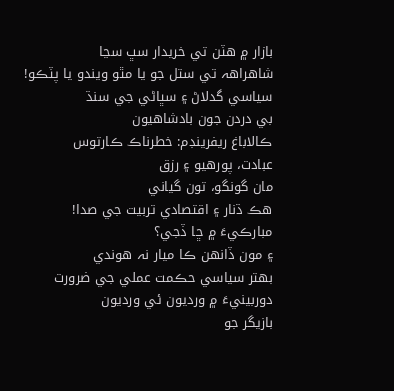بازار ۾ هٽن تي خريدار سڀ سڃا
شاهراھہ تي ستل جو يا مٿو ويندو يا پٽڪو!
سياسي گدلاڻ ۽ سڀاڻي جي سنڌ
بي دردن جون بادشاهيون
ڪالاباغ ريفرينڊم: خطرناڪ ڪارتوس
عبادت، پورهيو ۽ رزق
مان گونگو، تون گياني
هڪ ڌنار ۽ اقتصادي تربيت جي صدا!
مبارڪيءَ ۾ ڇا ڏجي؟
۽ مون ڏانھن ڪا ميار نہ هوندي
بھتر سياسي حڪمت عملي جي ضرورت
دوربينيءَ ۾ ورديون ئي ورديون
بازيگر جو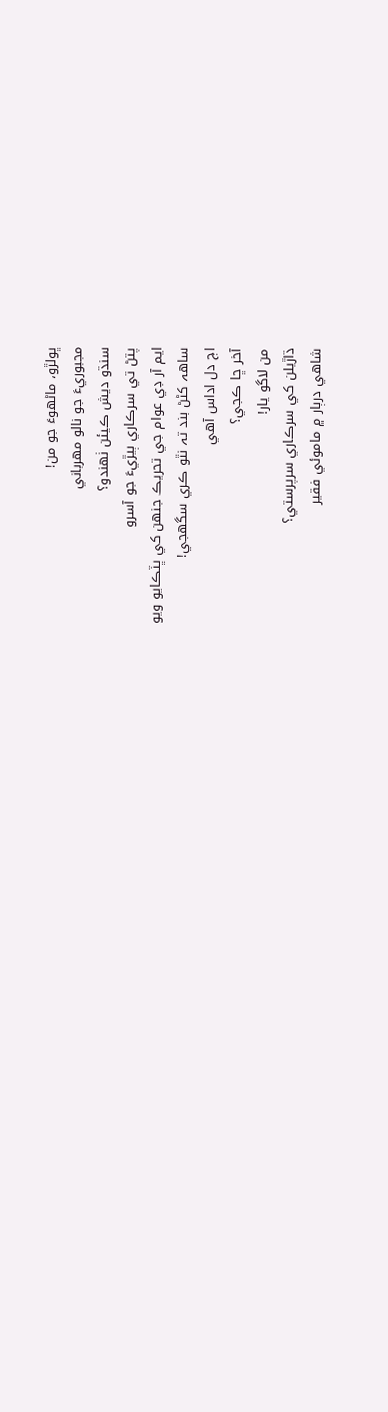ڀولڙو، ماڻهوءَ جو من!
مجبوريءَ جو نالو مهرباني
سنڌو ديش ڪيئن ٺھندو؟
پتڻ تي سرڪاري ٻيڙيءَ جو آسرو
ايم آر ڊي عوام جي تحريڪ جنھن کي ڀٽڪايو ويو
ساھہ کڻڻ بند تہ نٿو ڪري سگهجي!
اڄ دل اداس آهي
آخر ڇا ڪجي؟
من لاگو يار!
ڌاڙيلن کي سرڪاري سرپرستي؟
شاهي درٻار ۾ ماموئي فقير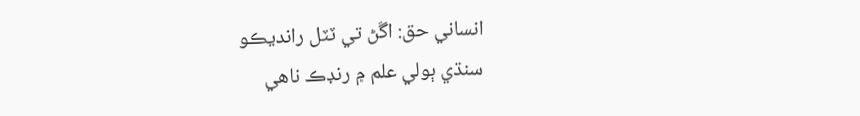انساني حق: اڱڻ تي ٽٽل رانديڪو
سنڌي ٻولي علم ۾ رنڊڪ ناهي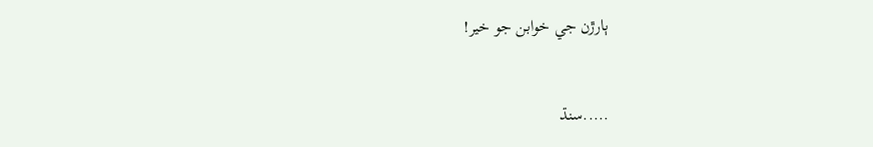ٻارڙن جي خوابن جو خير!


.....سنڌ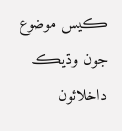ڪيس موضوع جون وڌيڪ داخلائون